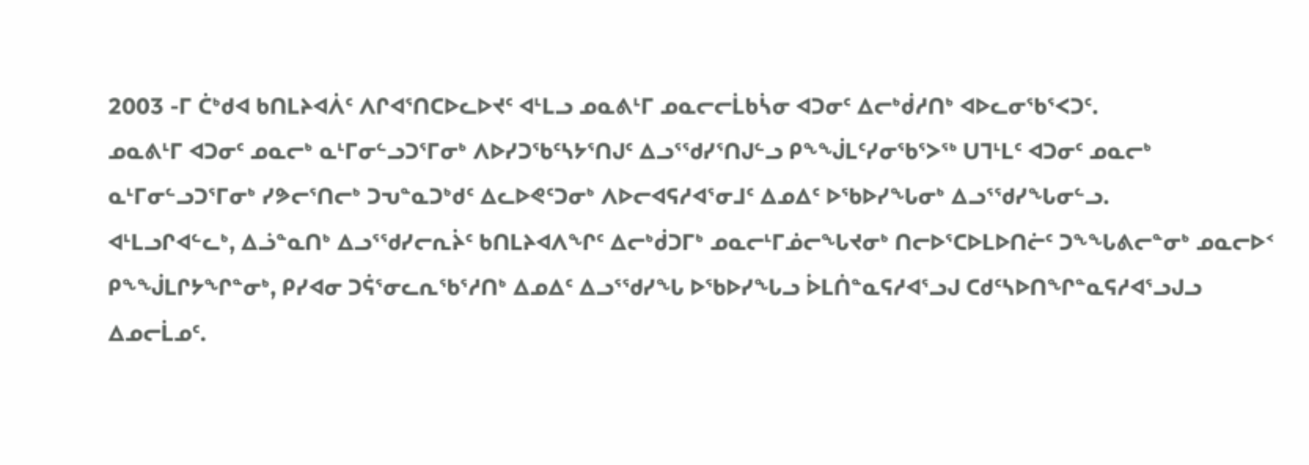2003 -ᒥ ᑖᒃᑯᐊ ᑲᑎᒪᔨᐊᐲᑦ ᐱᒋᐊᕐᑎᑕᐅᓚᐅᔪᑦ ᐊᒻᒪᓗ ᓄᓇᕕᒻᒥ ᓄᓇᓕᓕᒫᑲᓵᓂ ᐊᑐᓂᑦ ᐃᓕᒃᑰᓱᑎᒃ ᐊᐅᓚᓂᖃᕐᐸᑐᑦ.
ᓄᓇᕕᒻᒥ ᐊᑐᓂᑦ ᓄᓇᓕᒃ ᓇᒻᒥᓂᓪᓗᑐᕐᒥᓂᒃ ᐱᐅᓯᑐᖃᑦᓴᔭᕐᑎᒍᑦ ᐃᓗᕐᖁᓯᕐᑎᒍᓪᓗ ᑭᖕᖒᒪᑦᓯᓂᖃᕐᐳᖅ ᑌᒣᒻᒪᑦ ᐊᑐᓂᑦ ᓄᓇᓕᒃ ᓇᒻᒥᓂᓪᓗᑐᕐᒥᓂᒃ ᓯᕗᓕᕐᑎᓕᒃ ᑐᕃᓐᓇᑐᒃᑯᑦ ᐃᓚᐅᕙᑦᑐᓂᒃ ᐱᐅᓕᐊᕋᓱᐊᕐᓂᒧᑦ ᐃᓄᐃᑦ ᐅᖃᐅᓯᖓᓂᒃ ᐃᓗᕐᖁᓯᖓᓂᓪᓗ.
ᐊᒻᒪᓗᒋᐊᓪᓚᒃ, ᐃᓘᓐᓇᑎᒃ ᐃᓗᕐᖁᓯᓕᕆᔩᑦ ᑲᑎᒪᔨᐊᐱᖏᑦ ᐃᓕᒃᑰᑐᒥᒃ ᓄᓇᓕᒻᒥᓅᓕᖓᔪᓂᒃ ᑎᓕᐅᕐᑕᐅᒪᐅᑎᓖᑦ ᑐᖕᖓᕕᓕᓐᓂᒃ ᓄᓇᓕᐅᑉ ᑭᖕᖒᒪᒋᔭᖏᓐᓂᒃ, ᑭᓯᐊᓂ ᑐᕌᕐᓂᓚᕆᖃᕐᓱᑎᒃ ᐃᓄᐃᑦ ᐃᓗᕐᖁᓯᖓ ᐅᖃᐅᓯᖓᓗ ᐆᒪᑏᓐᓇᕋᓱᐊᕐᓗᒍ ᑕᑯᑦᓴᐅᑎᖏᓐᓇᕋᓱᐊᕐᓗᒍᓗ ᐃᓄᓕᒫᓄᑦ.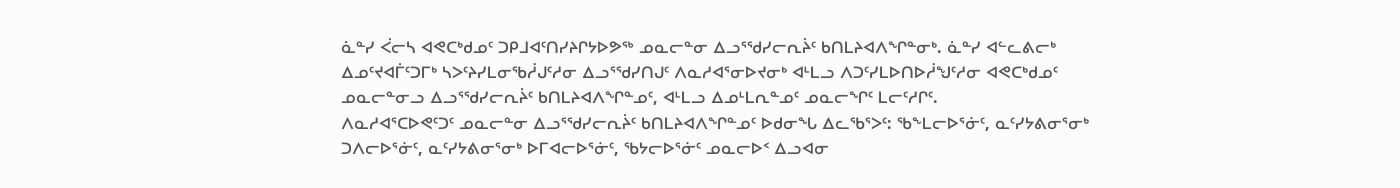ᓈᓐᓯ ᐹᓕᓴ ᐊᕙᑕᒃᑯᓄᑦ ᑐᑭᒧᐊᑦᑎᓯᔨᒋᔭᐅᕗᖅ ᓄᓇᓕᓐᓂ ᐃᓗᕐᖁᓯᓕᕆᔩᑦ ᑲᑎᒪᔨᐊᐱᖏᓐᓂᒃ. ᓈᓐᓯ ᐊᓪᓚᕕᓕᒃ ᐃᓄᑦᔪᐊᒦᑦᑐᒥᒃ ᓴᐳᑦᔨᓯᒪᓂᖃᓲᒍᑦᓱᓂ ᐃᓗᕐᖁᓯᑎᒍᑦ ᐱᓇᓱᐊᕐᓂᐅᔪᓂᒃ ᐊᒻᒪᓗ ᐱᑐᑦᓯᒪᐅᑎᐅᓲᖑᑦᓱᓂ ᐊᕙᑕᒃᑯᓄᑦ ᓄᓇᓕᓐᓂᓗ ᐃᓗᕐᖁᓯᓕᕆᔩᑦ ᑲᑎᒪᔨᐊᐱᖏᓐᓄᑦ, ᐊᒻᒪᓗ ᐃᓄᒻᒪᕆᓐᓄᑦ ᓄᓇᓕᖏᑦ ᒪᓕᑦᓱᒋᑦ.
ᐱᓇᓱᐊᕐᑕᐅᕙᑦᑐᑦ ᓄᓇᓕᓐᓂ ᐃᓗᕐᖁᓯᓕᕆᔩᑦ ᑲᑎᒪᔨᐊᐱᖏᓐᓄᑦ ᐅᑯᓂᖓ ᐃᓚᖃᕐᐳᑦ: ᖃᖕᒪᓕᐅᕐᓃᑦ, ᓇᑦᓯᔭᕕᓂᕐᓂᒃ ᑐᐱᓕᐅᕐᓃᑦ, ᓇᑦᓯᔭᕕᓂᕐᓂᒃ ᐅᒥᐊᓕᐅᕐᓃᑦ, ᖃᔭᓕᐅᕐᓃᑦ ᓄᓇᓕᐅᑉ ᐃᓗᐊᓂ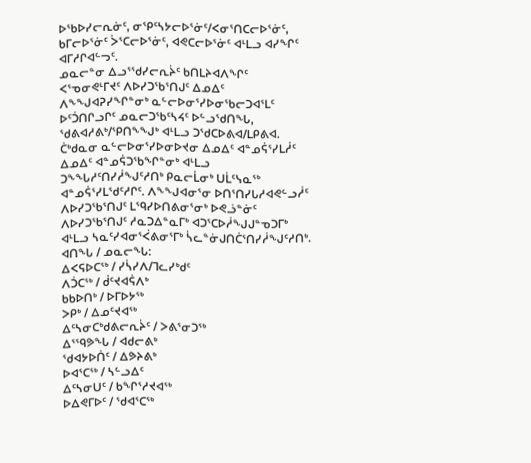ᐅᖃᐅᓯᓕᕆᓃᑦ, ᓂᕿᑦᓴᔭᓕᐅᕐᓃᑦ/ᐸᓂᕐᑎᑕᓕᐅᕐᓃᑦ, ᑲᒥᓕᐅᕐᓃᑦ ᐴᕐᑕᓕᐅᕐᓃᑦ, ᐊᕙᑕᓕᐅᕐᓃᑦ ᐊᒻᒪᓗ ᐊᓯᖏᑦ ᐊᒥᓱᒋᐊᓪᓓᑦ.
ᓄᓇᓕᓐᓂ ᐃᓗᕐᖁᓯᓕᕆᔩᑦ ᑲᑎᒪᔨᐊᐱᖏᑦ ᐸᕐᓀᓂᕙᒻᒥᔪᑦ ᐱᐅᓯᑐᖃᕐᑎᒍᑦ ᐃᓄᐃᑦ ᐱᖕᖑᐊᕈᓯᖏᓐᓂᒃ ᓇᓪᓕᐅᓂᕐᓯᐅᓂᖃᓕᑐᐊᕐᒪᑦ ᐅᑦᑑᑎᒋᓗᒋᑦ ᓄᓇᓕᑐᖃᑦᓴᔦᑦ ᐅᓪᓗᖁᑎᖓ, ᖁᕕᐊᓱᕕᒃ/ᕿᑎᖕᖑᒃ ᐊᒻᒪᓗ ᑐᖁᑕᐅᕕᐊ/ᒪᑭᕕᐊ. ᑖᒃᑯᓇᓂ ᓇᓪᓕᐅᓂᕐᓯᐅᓂᐅᔪᓂ ᐃᓄᐃᑦ ᐊᓐᓄᕌᕐᓯᒪᓲᑦ ᐃᓄᐃᑦ ᐊᓐᓄᕌᑐᖃᖏᓐᓂᒃ ᐊᒻᒪᓗ ᑐᖕᖓᓱᑦᑎᓯᓲᖑᑦᓱᑎᒃ ᑭᓇᓕᒫᓂᒃ ᑌᒫᑦᓭᓇᖅ ᐊᓐᓄᕌᕐᓯᒪᖁᑦᓱᒋᑦ. ᐱᖕᖑᐊᓂᕐᓂ ᐅᑎᕐᑎᓯᒐᓱᐊᕙᓪᓗᓲᑦ ᐱᐅᓯᑐᖃᕐᑎᒍᑦ ᒪᙯᓯᐅᑎᕕᓂᕐᓂᒃ ᐅᕙᓘᓐᓃᑦ ᐱᐅᓯᑐᖃᕐᑎᒍᑦ ᓱᓇᑐᐃᓐᓇᒥᒃ ᐊᑐᕐᑕᐅᓲᖑᒍᓐᓀᑐᒥᒃ ᐊᒻᒪᓗ ᓴᓇᑦᓯᐊᓂᕐᐹᕕᓂᕐᒥᒃ ᓵᓚᓐᓃᒍᑎᑖᕐᑎᓯᓲᖑᑦᓱᑎᒃ.
ᐊᑎᖓ / ᓄᓇᓕᖓ:
ᐃᐸᕋᐅᑕᖅ / ᓯᓵᓯᐱ/ᒣᓚᓯᒃᑯᑦ
ᐱᑑᑕᖅ / ᑰᑦᔪᐊᕌᐱᒃ
ᑲᑲᐅᑎᒃ / ᐅᒥᐅᔭᖅ
ᐳᑭᒃ / ᐃᓄᑦᔪᐊᖅ
ᐃᑦᓴᓂᑕᒃᑯᕕᓕᕆᔩᑦ / ᐳᕕᕐᓂᑐᖅ
ᐃᕐᙯᕗᖓ / ᐊᑯᓕᕕᒃ
ᖁᐊᔭᐅᑏᑦ / ᐃᕗᔨᕕᒃ
ᐅᐊᕐᑕᖅ / ᓴᓪᓗᐃᑦ
ᐃᑦᓴᓂᑌᑦ / ᑲᖏᕐᓱᔪᐊᖅ
ᐅᐃᕙᒥᐅᑦ / ᖁᐊᕐᑕᖅ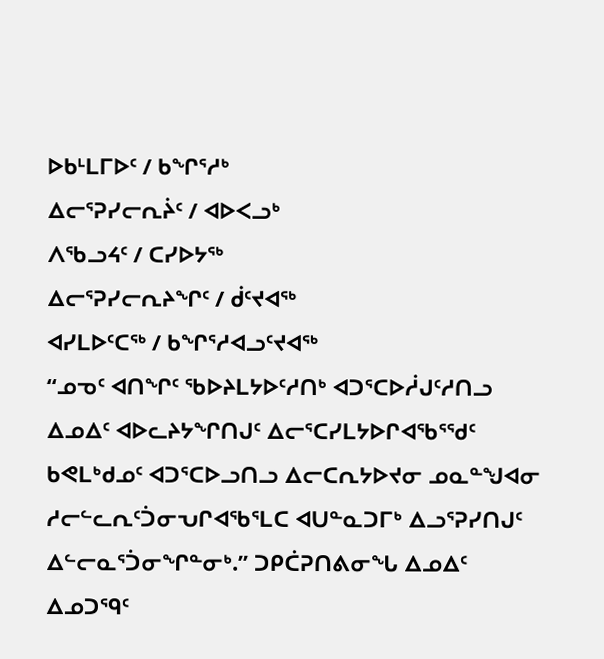ᐅᑲᒻᒪᒥᐅᑦ / ᑲᖏᕐᓱᒃ
ᐃᓕᕐᕈᓯᓕᕆᔩᑦ / ᐊᐅᐸᓗᒃ
ᐱᖃᓗᔦᑦ / ᑕᓯᐅᔭᖅ
ᐃᓕᕐᕈᓯᓕᕆᔨᖏᑦ / ᑰᑦᔪᐊᖅ
ᐊᓯᒪᐅᑦᑕᖅ / ᑲᖏᕐᓱᐊᓗᑦᔪᐊᖅ
“ᓄᓀᑦ ᐊᑎᖏᑦ ᖃᐅᔨᒪᔭᐅᑦᓱᑎᒃ ᐊᑐᕐᑕᐅᓲᒍᑦᓱᑎᓗ ᐃᓄᐃᑦ ᐊᐅᓚᔨᔭᖏᑎᒍᑦ ᐃᓕᕐᑕᓯᒪᔭᐅᒋᐊᖃᕐᖁᑦ ᑲᕙᒪᒃᑯᓄᑦ ᐊᑐᕐᑕᐅᓗᑎᓗ ᐃᓕᑕᕆᔭᐅᔪᓂ ᓄᓇᓐᖑᐊᓂ ᓱᓕᓪᓚᕆᑦᑑᓂᕃᒋᐊᖃᕐᒪᑕ ᐊᑌᓐᓇᑐᒥᒃ ᐃᓗᕐᕈᓯᑎᒍᑦ ᐃᓪᓕᓇᕐᑑᓂᖏᓐᓂᒃ.” ᑐᑭᑖᕈᑎᕕᓂᖓ ᐃᓄᐃᑦ ᐃᓄᑐᙯᑦ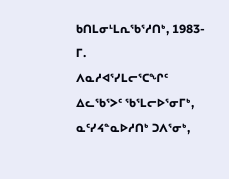ᑲᑎᒪᓂᒻᒪᕆᖃᕐᓱᑎᒃ, 1983-ᒥ.
ᐱᓇᓱᐊᕐᓯᒪᓕᕐᑕᖏᑦ ᐃᓚᖃᕐᐳᑦ ᖃᕐᒪᓕᐅᕐᓂᒥᒃ, ᓇᑦᓯᔦᓐᓇᐅᓱᑎᒃ ᑐᐱᕐᓂᒃ,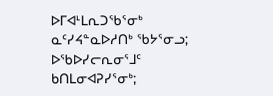ᐅᒥᐊᒻᒪᕆᑐᖃᕐᓂᒃ ᓇᑦᓯᔦᓐᓇᐅᓱᑎᒃ ᖃᔭᕐᓂᓗ; ᐅᖃᐅᓯᓕᕆᓂᕐᒧᑦ ᑲᑎᒪᓂᐊᕈᓯᕐᓂᒃ;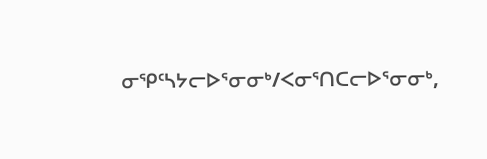ᓂᕿᑦᓴᔭᓕᐅᕐᓂᓂᒃ/ᐸᓂᕐᑎᑕᓕᐅᕐᓂᓂᒃ,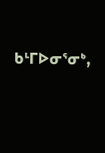ᑲᒻᒥᐅᓂᕐᓂᒃ,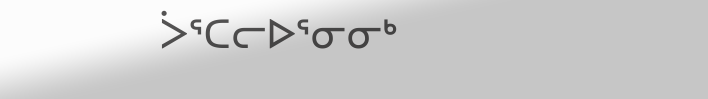ᐴᕐᑕᓕᐅᕐᓂᓂᒃ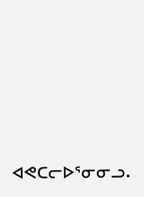ᐊᕙᑕᓕᐅᕐᓂᓂᓗ.